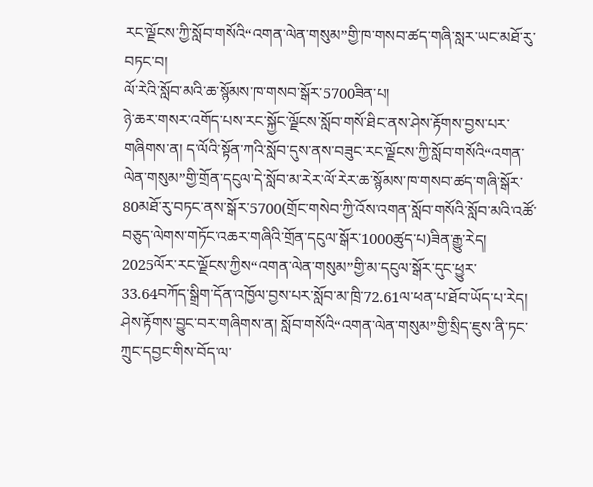རང་ལྗོངས་ཀྱི་སློབ་གསོའི“འགན་ལེན་གསུམ”གྱི་ཁ་གསབ་ཚད་གཞི་སླར་ཡང་མཐོ་རུ་བཏང་བ།
ལོ་རེའི་སློབ་མའི་ཆ་སྙོམས་ཁ་གསབ་སྒོར་5700ཟིན་པ།
ཉེ་ཆར་གསར་འགོད་པས་རང་སྐྱོང་ལྗོངས་སློབ་གསོ་ཐིང་ནས་ཤེས་རྟོགས་བྱས་པར་གཞིགས་ན། ད་ལོའི་སྟོན་ཀའི་སློབ་དུས་ནས་བཟུང་རང་ལྗོངས་ཀྱི་སློབ་གསོའི“འགན་ལེན་གསུམ”གྱི་གྲོན་དངུལ་དེ་སློབ་མ་རེར་ལོ་རེར་ཆ་སྙོམས་ཁ་གསབ་ཚད་གཞི་སྒོར་80མཐོ་རུ་བཏང་ནས་སྒོར་5700(གྲོང་གསེབ་ཀྱི་འོས་འགན་སློབ་གསོའི་སློབ་མའི་འཚོ་བཅུད་ལེགས་གཏོང་འཆར་གཞིའི་གྲོན་དངུལ་སྒོར་1000ཚུད་པ)ཟིན་རྒྱུ་རེད། 2025ལོར་རང་ལྗོངས་ཀྱིས“འགན་ལེན་གསུམ”གྱི་མ་དངུལ་སྒོར་དུང་ཕྱུར་33.64བཀོད་སྒྲིག་དོན་འཁྱོལ་བྱས་པར་སློབ་མ་ཁྲི་72.61ལ་ཕན་པ་ཐོབ་ཡོད་པ་རེད།
ཤེས་རྟོགས་བྱུང་བར་གཞིགས་ན། སློབ་གསོའི“འགན་ལེན་གསུམ”གྱི་སྲིད་ཇུས་ནི་ཏང་ཀྲུང་དབྱང་གིས་བོད་ལ་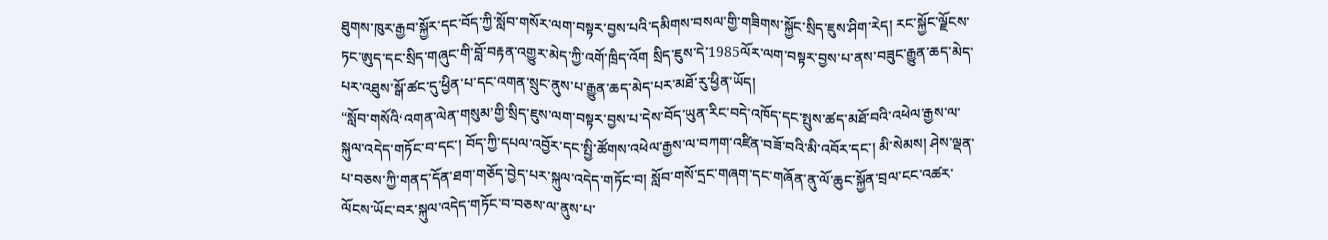ཐུགས་ཁུར་རྒྱབ་སྐྱོར་དང་བོད་ཀྱི་སློབ་གསོར་ལག་བསྟར་བྱས་པའི་དམིགས་བསལ་གྱི་གཟིགས་སྐྱོང་སྲིད་ཇུས་ཤིག་རེད། རང་སྐྱོང་ལྗོངས་ཏང་ཨུད་དང་སྲིད་གཞུང་གི་བློ་བརྟན་འགྱུར་མེད་ཀྱི་འགོ་ཁྲིད་འོག སྲིད་ཇུས་དེ་1985ལོར་ལག་བསྟར་བྱས་པ་ནས་བཟུང་རྒྱུན་ཆད་མེད་པར་འཐུས་སྒོ་ཚང་དུ་ཕྱིན་པ་དང་འགན་སྲུང་ནུས་པ་རྒྱུན་ཆད་མེད་པར་མཐོ་རུ་ཕྱིན་ཡོད།
“སློབ་གསོའི‘འགན་ལེན་གསུམ’གྱི་སྲིད་ཇུས་ལག་བསྟར་བྱས་པ་དེས་བོད་ཡུན་རིང་བདེ་འཁོད་དང་སྤུས་ཚད་མཐོ་བའི་འཕེལ་རྒྱས་ལ་སྐུལ་འདེད་གཏོང་བ་དང་། བོད་ཀྱི་དཔལ་འབྱོར་དང་སྤྱི་ཚོགས་འཕེལ་རྒྱས་ལ་བཀག་འཛིན་བཟོ་བའི་མི་འབོར་དང་། མི་སེམས། ཤེས་ལྡན་པ་བཅས་ཀྱི་གནད་དོན་ཐག་གཅོད་བྱེད་པར་སྐུལ་འདེད་གཏོང་བ། སློབ་གསོ་དྲང་གཞག་དང་གཞོན་ནུ་ལོ་ཆུང་སྐྱོན་བྲལ་ངང་འཚར་ལོངས་ཡོང་བར་སྐུལ་འདེད་གཏོང་བ་བཅས་ལ་ནུས་པ་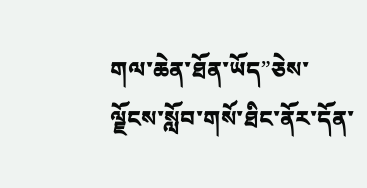གལ་ཆེན་ཐོན་ཡོད”ཅེས་ལྗོངས་སློབ་གསོ་ཐིང་ནོར་དོན་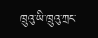ཁྲུའུ་ཡི་ཁྲུའུ་ཀྲང་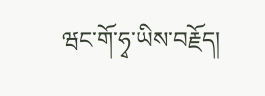ཝང་གོ་ཧྭ་ཡིས་བརྗོད།